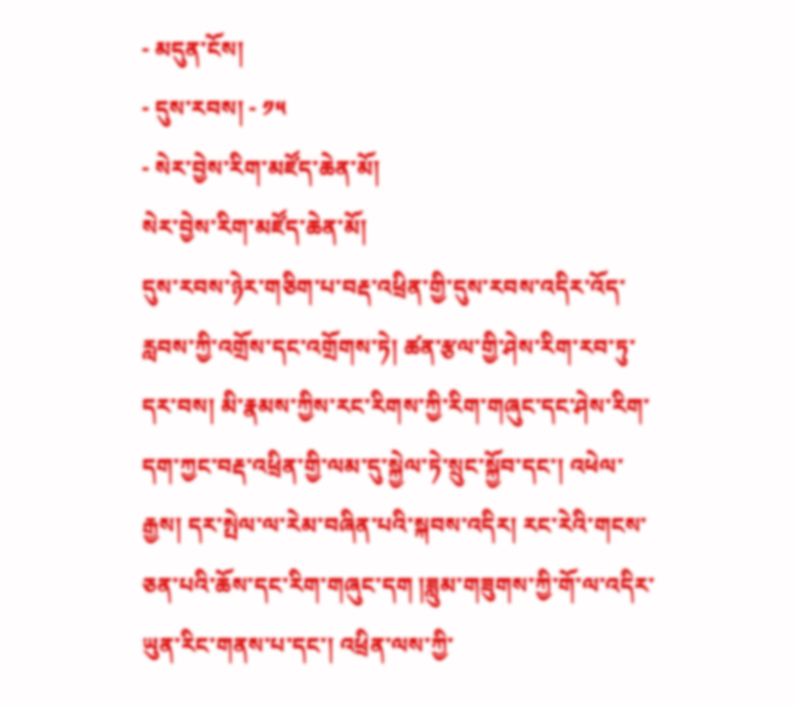- མདུན་ངོས།
- དུས་རབས། - ༡༥
- སེར་བྱེས་རིག་མཛོད་ཆེན་མོ།
སེར་བྱེས་རིག་མཛོད་ཆེན་མོ།
དུས་རབས་ཉེར་གཅིག་པ་བརྡ་འཕྲིན་གྱི་དུས་རབས་འདིར་འོད་རླབས་ཀྱི་འགྲོས་དང་འགྲོགས་ཏེ། ཚན་རྩལ་གྱི་ཤེས་རིག་རབ་ཏུ་དར་བས། མི་རྣམས་ཀྱིས་རང་རིགས་ཀྱི་རིག་གཞུང་དང་ཤེས་རིག་དག་ཀྱང་བརྡ་འཕྲིན་གྱི་ལམ་དུ་སྐྱེལ་ཏེ་སྲུང་སྐྱོབ་དང་། འཕེལ་རྒྱས། དར་སྤེལ་ལ་རེམ་བཞིན་པའི་སྐབས་འདིར། རང་རེའི་གངས་ཅན་པའི་ཆོས་དང་རིག་གཞུང་དག །ཟླུམ་གཟུགས་ཀྱི་གོ་ལ་འདིར་ཡུན་རིང་གནས་པ་དང་། འཕྲིན་ལས་ཀྱི་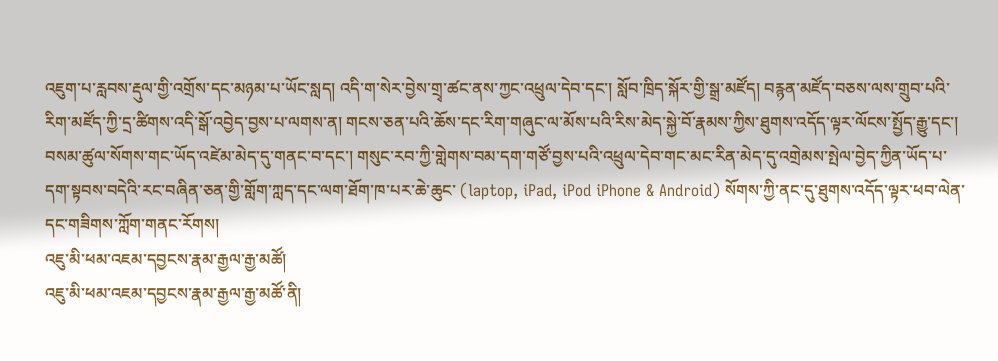འཇུག་པ་རླབས་རྡུལ་གྱི་འགྲོས་དང་མཉམ་པ་ཡོང་སླད། འདི་ག་སེར་བྱེས་གྲྭ་ཚང་ནས་ཀྱང་འཕྲུལ་དེབ་དང་། སློབ་ཁྲིད་སྐོར་གྱི་སྒྲ་མཛོད། བརྙན་མཛོད་བཅས་ལས་གྲུབ་པའི་རིག་མཛོད་ཀྱི་དྲ་ཚིགས་འདི་སྒོ་འབྱེད་བྱས་པ་ལགས་ན། གངས་ཅན་པའི་ཆོས་དང་རིག་གཞུང་ལ་མོས་པའི་རིས་མེད་སྐྱེ་བོ་རྣམས་ཀྱིས་ཐུགས་འདོད་ལྟར་ལོངས་སྤྱོད་རྒྱུ་དང་། བསམ་ཚུལ་སོགས་གང་ཡོད་འཛེམ་མེད་དུ་གནང་བ་དང་། གསུང་རབ་ཀྱི་གླེགས་བམ་དག་གཙོ་བྱས་པའི་འཕྲུལ་དེབ་གང་མང་རིན་མེད་དུ་འགྲེམས་སྤེལ་བྱེད་ཀྱིན་ཡོད་པ་དག་སྟབས་བདེའི་རང་བཞིན་ཅན་གྱི་གློག་ཀླད་དང་ལག་ཐོག་ཁ་པར་ཆེ་ཆུང་ (laptop, iPad, iPod iPhone & Android) སོགས་ཀྱི་ནང་དུ་ཐུགས་འདོད་ལྟར་ཕབ་ལེན་དང་གཟིགས་ཀློག་གནང་རོགས།
འཇུ་མི་ཕམ་འཇམ་དབྱངས་རྣམ་རྒྱལ་རྒྱ་མཚོ།
འཇུ་མི་ཕམ་འཇམ་དབྱངས་རྣམ་རྒྱལ་རྒྱ་མཚོ་ནི།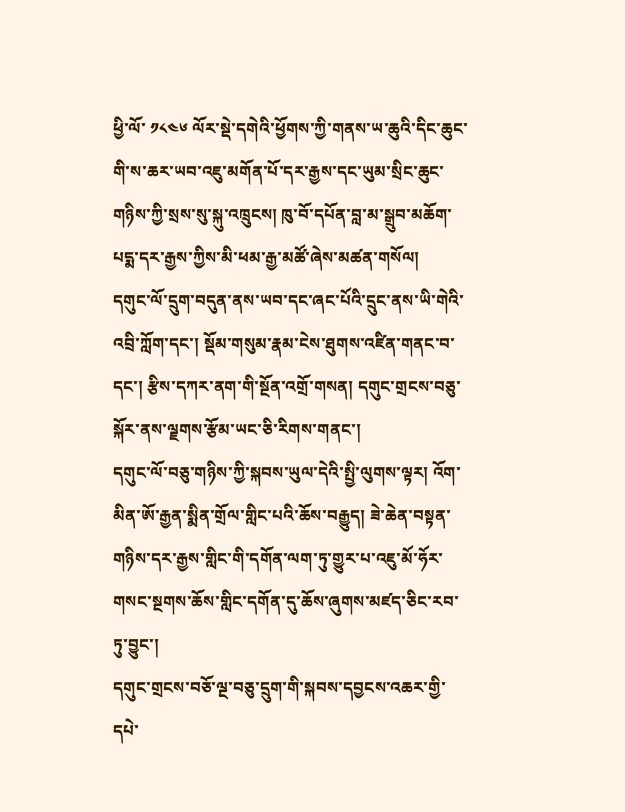ཕྱི་ལོ་ ༡༨༤༦ ལོར་སྡེ་དགེའི་ཕྱོགས་ཀྱི་གནས་ཡ་ཆུའི་དིང་ཆུང་གི་ས་ཆར་ཡབ་འཇུ་མགོན་པོ་དར་རྒྱས་དང་ཡུམ་སྲིང་ཆུང་གཉིས་ཀྱི་སྲས་སུ་སྐུ་འཁྲུངས། ཁུ་བོ་དཔོན་བླ་མ་སྒྲུབ་མཆོག་པདྨ་དར་རྒྱས་ཀྱིས་མི་ཕམ་རྒྱ་མཚོ་ཞེས་མཚན་གསོལ།
དགུང་ལོ་དྲུག་བདུན་ནས་ཡབ་དང་ཞང་པོའི་དྲུང་ནས་ཡི་གེའི་འབྲི་ཀློག་དང་། སྡོམ་གསུམ་རྣམ་ངེས་ཐུགས་འཛིན་གནང་བ་དང་། རྩིས་དཀར་ནག་གི་སྔོན་འགྲོ་གསན། དགུང་གྲངས་བཅུ་སྐོར་ནས་ལྗགས་རྩོམ་ཡང་ཅི་རིགས་གནང་།
དགུང་ལོ་བཅུ་གཉིས་ཀྱི་སྐབས་ཡུལ་དེའི་སྤྱི་ལུགས་ལྟར། འོག་མིན་ཨོ་རྒྱན་སྨིན་གྲོལ་གླིང་པའི་ཆོས་བརྒྱུད། ཟེ་ཆེན་བསྟན་གཉིས་དར་རྒྱས་གླིང་གི་དགོན་ལག་ཏུ་གྱུར་པ་འཇུ་མོ་ཧོར་གསང་སྔགས་ཆོས་གླིང་དགོན་དུ་ཆོས་ཞུགས་མཛད་ཅིང་རབ་ཏུ་བྱུང་།
དགུང་གྲངས་བཅོ་ལྔ་བཅུ་དྲུག་གི་སྐབས་དབྱངས་འཆར་གྱི་དཔེ་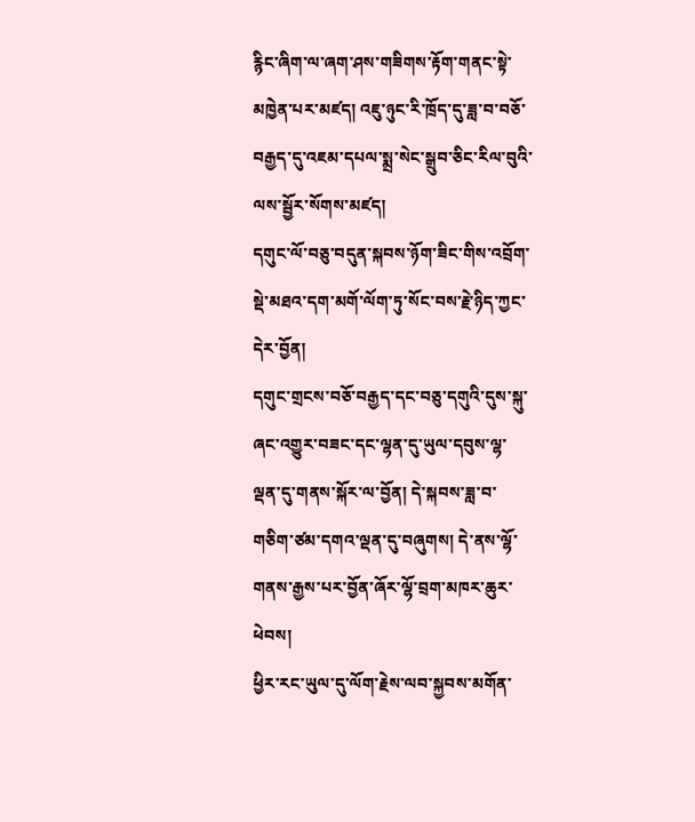རྙིང་ཞིག་ལ་ཞག་ཤས་གཟིགས་རྟོག་གནང་སྟེ་མཁྱེན་པར་མཛད། འཇུ་ཉུང་རི་ཁྲོད་དུ་ཟླ་བ་བཅོ་བརྒྱད་དུ་འཇམ་དཔལ་སྨྲ་སེང་སྒྲུབ་ཅིང་རིལ་བུའི་ལས་སྦྱོར་སོགས་མཛད།
དགུང་ལོ་བཅུ་བདུན་སྐབས་ཉོག་ཟིང་གིས་འབྲོག་སྡེ་མཐའ་དག་མགོ་ལོག་ཏུ་སོང་བས་རྗེ་ཉིད་ཀྱང་དེར་བྱོན།
དགུང་གྲངས་བཅོ་བརྒྱད་དང་བཅུ་དགུའི་དུས་སྐུ་ཞང་འགྱུར་བཟང་དང་ལྷན་དུ་ཡུལ་དབུས་ལྷ་ལྡན་དུ་གནས་སྐོར་ལ་བྱོན། དེ་སྐབས་ཟླ་བ་གཅིག་ཙམ་དགའ་ལྡན་དུ་བཞུགས། དེ་ནས་ལྷོ་གནས་རྒྱས་པར་བྱོན་ཞོར་ལྷོ་བྲག་མཁར་ཆུར་ཕེབས།
ཕྱིར་རང་ཡུལ་དུ་ལོག་རྗེས་ལབ་སྐྱབས་མགོན་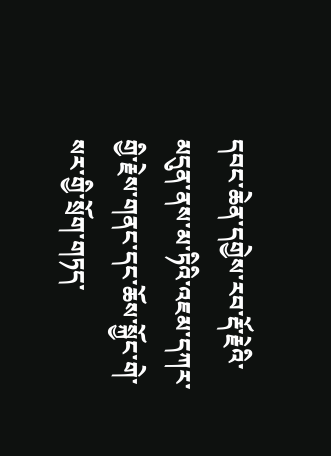དབང་ཆེན་དགྱེས་རབ་རྡོ་རྗེའི་མདུན་ནས་མ་ཏིའི་འཇམ་དཀར་གྱི་རྗེས་གནང་དང་ཆོས་སྐྱོང་གེ་སར་གྱི་སྲོག་གཏད་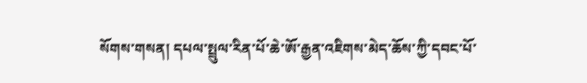སོགས་གསན། དཔལ་སྤྲུལ་རིན་པོ་ཆེ་ཨོ་རྒྱན་འཇིགས་མེད་ཆོས་ཀྱི་དབང་པོ་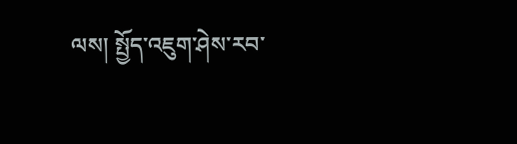ལས། སྤྱོད་འཇུག་ཤེས་རབ་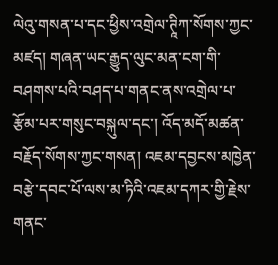ལེའུ་གསན་པ་དང་ཕྱིས་འགྲེལ་ཊཱིཀ་སོགས་ཀྱང་མཛད། གཞན་ཡང་རྒྱུད་ལུང་མན་ངག་གི་བཤགས་པའི་བཤད་པ་གནང་ནས་འགྲེལ་པ་རྩོམ་པར་གསུང་བསྐུལ་དང་། འོད་མདོ་མཚན་བརྗོད་སོགས་ཀྱང་གསན། འཇམ་དབྱངས་མཁྱེན་བརྩེ་དབང་པོ་ལས་མ་ཏིའི་འཇམ་དཀར་གྱི་རྗེས་གནང་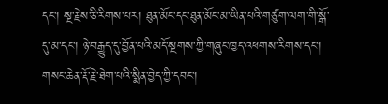དང་། སྔ་རྗེས་ཅི་རིགས་པར། ཐུན་མོང་དང་ཐུན་མོང་མ་ཡིན་པའི་གཙུག་ལག་གི་སྒོ་དུ་མ་དང་། ཉེ་བརྒྱུད་དུ་བྱོན་པའི་མདོ་སྔགས་ཀྱི་གཞུང་ཁྱད་འཕགས་རིགས་དང་། གསང་ཆེན་རྡོ་རྗེ་ཐེག་པའི་སྨིན་བྱེད་ཀྱི་དབང་།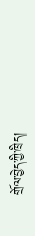གྲོལ་བྱེད་ཀྱི་ཁྲིད།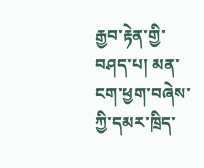རྒྱབ་རྟེན་གྱི་བཤད་པ། མན་ངག་ཕྱག་བཞེས་ཀྱི་དམར་ཁྲིད་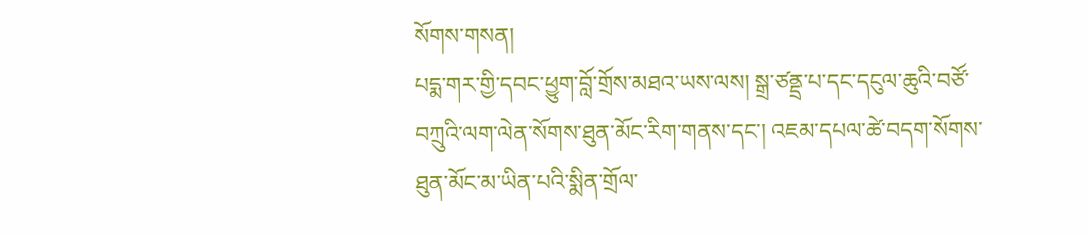སོགས་གསན།
པདྨ་གར་གྱི་དབང་ཕྱུག་བློ་གྲོས་མཐའ་ཡས་ལས། སྒྲ་ཙནྡྲ་པ་དང་དངུལ་ཆུའི་བཙོ་བཀྲུའི་ལག་ལེན་སོགས་ཐུན་མོང་རིག་གནས་དང་། འཇམ་དཔལ་ཚེ་བདག་སོགས་ཐུན་མོང་མ་ཡིན་པའི་སྨིན་གྲོལ་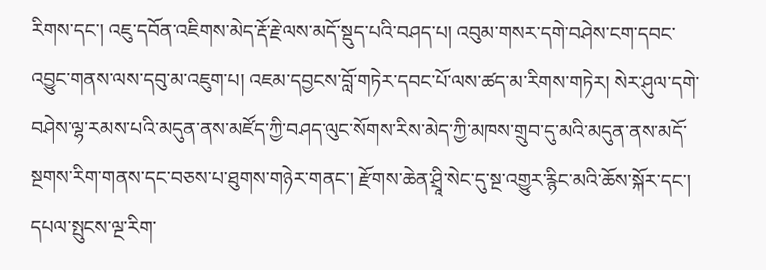རིགས་དང་། འཇུ་དབོན་འཇིགས་མེད་རྡོ་རྗེ་ལས་མདོ་སྡུད་པའི་བཤད་པ། འབུམ་གསར་དགེ་བཤེས་ངག་དབང་འབྱུང་གནས་ལས་དབུ་མ་འཇུག་པ། འཇམ་དབྱངས་བློ་གཏེར་དབང་པོ་ལས་ཚད་མ་རིགས་གཏེར། སེར་ཤུལ་དགེ་བཤེས་ལྷ་རམས་པའི་མདུན་ནས་མཛོད་ཀྱི་བཤད་ལུང་སོགས་རིས་མེད་ཀྱི་མཁས་གྲུབ་དུ་མའི་མདུན་ནས་མདོ་སྔགས་རིག་གནས་དང་བཅས་པ་ཐུགས་གཉེར་གནང་། རྫོགས་ཆེན་ཤྲཱི་སེང་དུ་སྔ་འགྱུར་རྙིང་མའི་ཆོས་སྐོར་དང་། དཔལ་སྤུངས་ལྔ་རིག་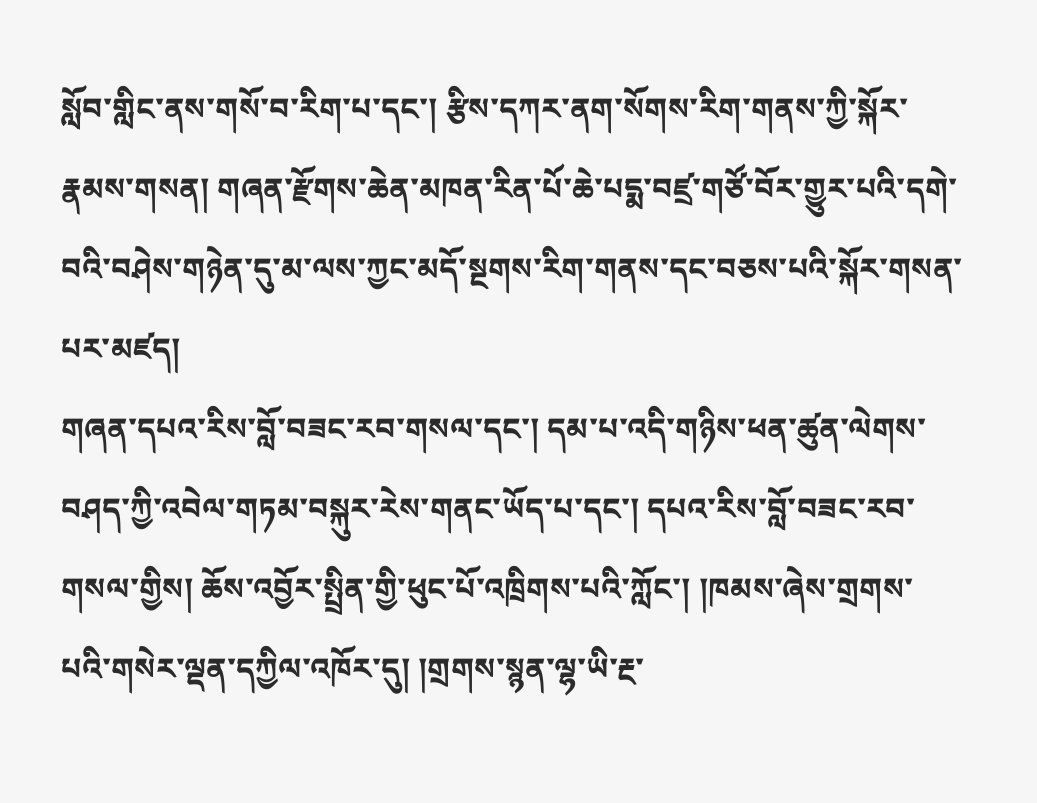སློབ་གླིང་ནས་གསོ་བ་རིག་པ་དང་། རྩིས་དཀར་ནག་སོགས་རིག་གནས་ཀྱི་སྐོར་རྣམས་གསན། གཞན་རྫོགས་ཆེན་མཁན་རིན་པོ་ཆེ་པདྨ་བཛྲ་གཙོ་བོར་གྱུར་པའི་དགེ་བའི་བཤེས་གཉེན་དུ་མ་ལས་ཀྱང་མདོ་སྔགས་རིག་གནས་དང་བཅས་པའི་སྐོར་གསན་པར་མཛད།
གཞན་དཔའ་རིས་བློ་བཟང་རབ་གསལ་དང་། དམ་པ་འདི་གཉིས་ཕན་ཚུན་ལེགས་བཤད་ཀྱི་འབེལ་གཏམ་བསྐུར་རེས་གནང་ཡོད་པ་དང་། དཔའ་རིས་བློ་བཟང་རབ་གསལ་གྱིས། ཆོས་འབྱོར་སྤྲིན་གྱི་ཕུང་པོ་འཁྲིགས་པའི་ཀློང་། །ཁམས་ཞེས་གྲགས་པའི་གསེར་ལྡན་དཀྱིལ་འཁོར་དུ། །གྲགས་སྙན་ལྷ་ཡི་རྔ་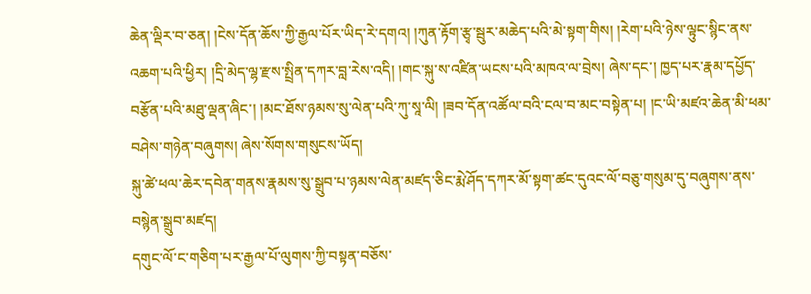ཆེན་ལྡིར་བ་ཅན། །ངེས་དོན་ཆོས་ཀྱི་རྒྱལ་པོར་ཡིད་རེ་དགའ། །ཀུན་རྟོག་རྩྭ་སྦུར་མཆེད་པའི་མེ་སྟག་གིས། །རེག་པའི་ཉེས་ལྟུང་སྙིང་ནས་འཆག་པའི་ཕྱིར། །དྲི་མེད་ལྷ་རྫས་སྤྲིན་དཀར་བླ་རེས་འདི། །གང་སྐུ་ས་འཛིན་ཡངས་པའི་མཁའ་ལ་བྲེས། ཞེས་དང་། ཁྱད་པར་རྣམ་དཔྱོད་བརྩོན་པའི་མཐུ་ལྡན་ཞིང་། །མང་ཐོས་ཉམས་སུ་ལེན་པའི་ཀུ་སཱ་ལི། །ཟབ་དོན་འཚོལ་བའི་ངལ་བ་མང་བསྟེན་པ། །ང་ཡི་མཛའ་ཆེན་མི་ཕམ་བཤེས་གཉེན་བཞུགས། ཞེས་སོགས་གསུངས་ཡོད།
སྐུ་ཚེ་ཕལ་ཆེར་དབེན་གནས་རྣམས་སུ་སྒྲུབ་པ་ཉམས་ལེན་མཛད་ཅིང་རྨེ་ཤོད་དཀར་མོ་སྟག་ཚང་དུའང་ལོ་བཅུ་གསུམ་དུ་བཞུགས་ནས་བསྙེན་སྒྲུབ་མཛད།
དགུང་ལོ་ང་གཅིག་པར་རྒྱལ་པོ་ལུགས་ཀྱི་བསྟན་བཅོས་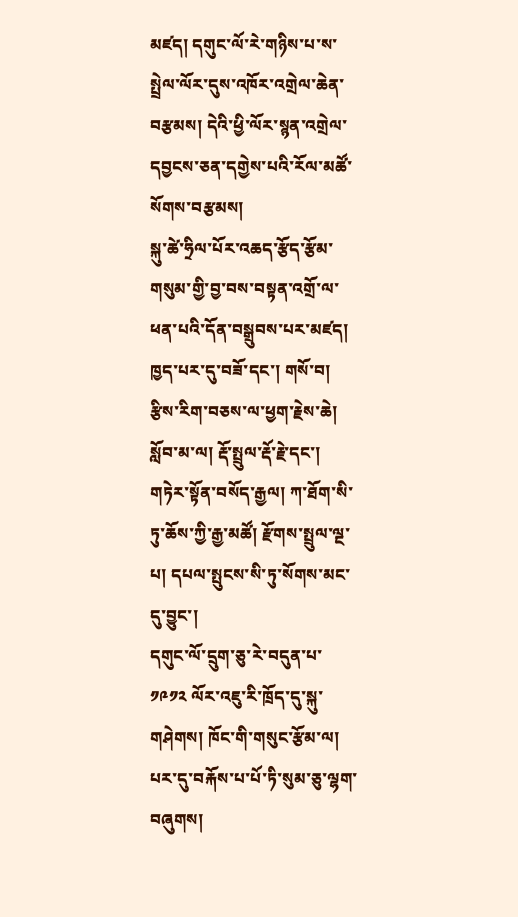མཛད། དགུང་ལོ་རེ་གཉིས་པ་ས་སྤྲེལ་ལོར་དུས་འཁོར་འགྲེལ་ཆེན་བརྩམས། དེའི་ཕྱི་ལོར་སྙན་འགྲེལ་དབྱངས་ཅན་དགྱེས་པའི་རོལ་མཚོ་སོགས་བརྩམས།
སྐུ་ཚེ་ཧྲིལ་པོར་འཆད་རྩོད་རྩོམ་གསུམ་གྱི་བྱ་བས་བསྟན་འགྲོ་ལ་ཕན་པའི་དོན་བསྒྲུབས་པར་མཛད། ཁྱད་པར་དུ་བཟོ་དང་། གསོ་བ། རྩིས་རིག་བཅས་ལ་ཕྱག་རྗེས་ཆེ།
སློབ་མ་ལ། རྡོ་སྤྲུལ་རྡོ་རྗེ་དང་། གཏེར་སྟོན་བསོད་རྒྱལ། ཀ་ཐོག་སི་ཏུ་ཆོས་ཀྱི་རྒྱ་མཚོ། རྫོགས་སྤྲུལ་ལྔ་པ། དཔལ་སྤུངས་སི་ཏུ་སོགས་མང་དུ་བྱུང་།
དགུང་ལོ་དྲུག་ཅུ་རེ་བདུན་པ་ ༡༩༡༢ ལོར་འཇུ་རི་ཁྲོད་དུ་སྐུ་གཤེགས། ཁོང་གི་གསུང་རྩོམ་ལ། པར་དུ་བརྐོས་པ་པོ་ཏི་སུམ་ཅུ་ལྷག་བཞུགས།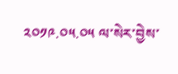༢༠༡༩.༠༥.༠༥ ལ་སེར་བྱེས་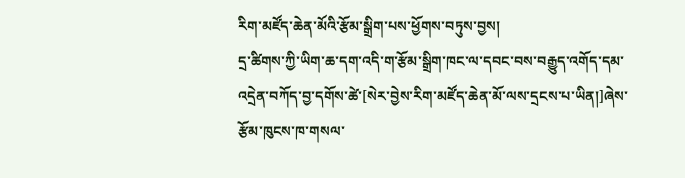རིག་མཛོད་ཆེན་མོའི་རྩོམ་སྒྲིག་པས་ཕྱོགས་བཏུས་བྱས།
དྲ་ཚིགས་ཀྱི་ཡིག་ཆ་དག་འདི་ག་རྩོམ་སྒྲིག་ཁང་ལ་དབང་བས་བརྒྱུད་འགོད་དམ་འདྲེན་བཀོད་བྱ་དགོས་ཚེ་[སེར་བྱེས་རིག་མཛོད་ཆེན་མོ་ལས་དྲངས་པ་ཡིན།]ཞེས་རྩོམ་ཁུངས་ཁ་གསལ་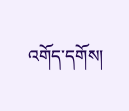འགོད་དགོས།